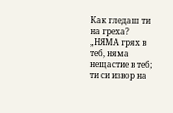Как гледаш ти на греха?
„НЯМА грях в теб, няма нещастие в теб; ти си извор на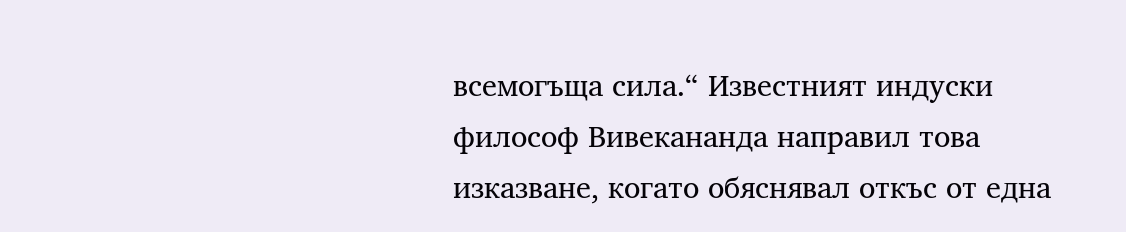всемогъща сила.“ Известният индуски философ Вивекананда направил това изказване, когато обяснявал откъс от една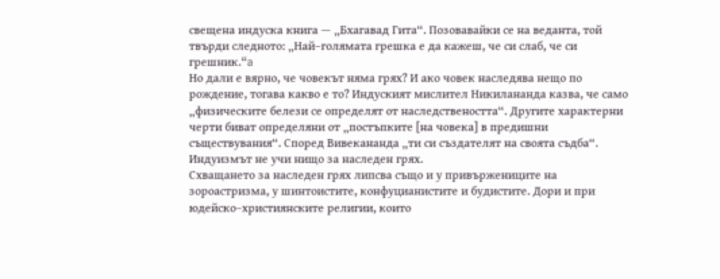свещена индуска книга — „Бхагавад Гита“. Позовавайки се на веданта, той твърди следното: „Най–голямата грешка е да кажеш, че си слаб, че си грешник.“a
Но дали е вярно, че човекът няма грях? И ако човек наследява нещо по рождение, тогава какво е то? Индуският мислител Никилананда казва, че само „физическите белези се определят от наследствеността“. Другите характерни черти биват определяни от „постъпките [на човека] в предишни съществувания“. Според Вивекананда „ти си създателят на своята съдба“. Индуизмът не учи нищо за наследен грях.
Схващането за наследен грях липсва също и у привържениците на зороастризма, у шинтоистите, конфуцианистите и будистите. Дори и при юдейско–християнските религии, които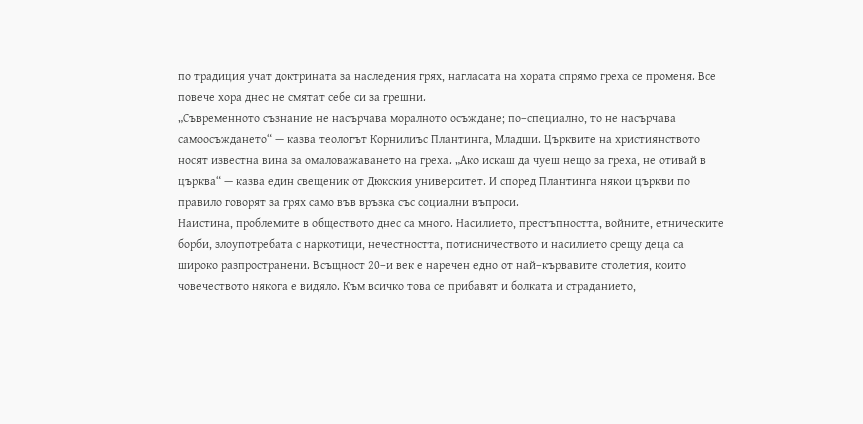по традиция учат доктрината за наследения грях, нагласата на хората спрямо греха се променя. Все повече хора днес не смятат себе си за грешни.
„Съвременното съзнание не насърчава моралното осъждане; по–специално, то не насърчава самоосъждането“ — казва теологът Корнилиъс Плантинга, Младши. Църквите на християнството носят известна вина за омаловажаването на греха. „Ако искаш да чуеш нещо за греха, не отивай в църква“ — казва един свещеник от Дюкския университет. И според Плантинга някои църкви по правило говорят за грях само във връзка със социални въпроси.
Наистина, проблемите в обществото днес са много. Насилието, престъпността, войните, етническите борби, злоупотребата с наркотици, нечестността, потисничеството и насилието срещу деца са широко разпространени. Всъщност 20–и век е наречен едно от най–кървавите столетия, които човечеството някога е видяло. Към всичко това се прибавят и болката и страданието,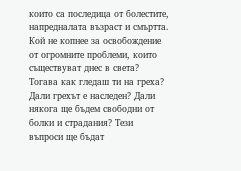които са последица от болестите, напредналата възраст и смъртта. Кой не копнее за освобождение от огромните проблеми, които съществуват днес в света?
Тогава как гледаш ти на греха? Дали грехът е наследен? Дали някога ще бъдем свободни от болки и страдания? Тези въпроси ще бъдат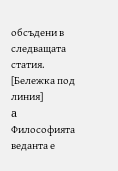обсъдени в следващата статия.
[Бележка под линия]
a Философията веданта е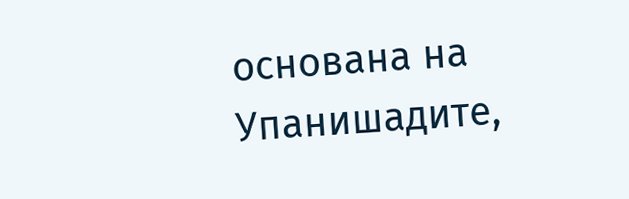основана на Упанишадите,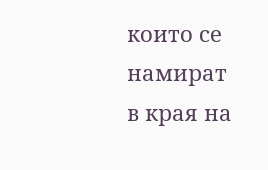които се намират в края на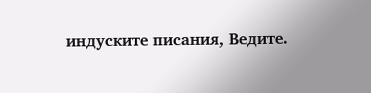индуските писания, Ведите.